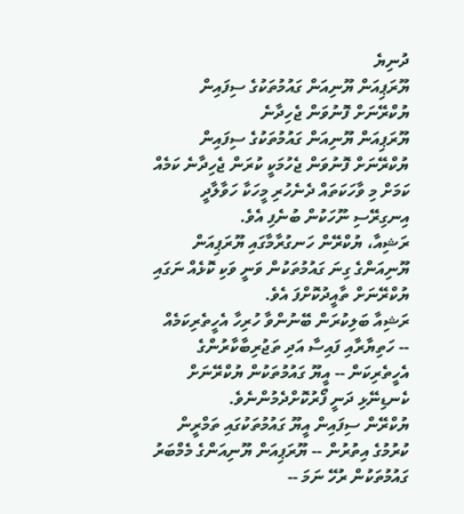ދުނިޔެ
ޔޫރަޕިއަން ޔޫނިއަން ގައުމުތަކުގެ ސިފައިން ޔުކްރޭނަށް ފޮނުވަން ޖެހިދާނެ
ޔޫރަޕިއަން ޔޫނިއަން ގައުމުތަކުގެ ސިފައިން ޔުކްރޭނަށް ފޮނުވަން ޖެހުމަކީ ކުރަން ޖެހިދާނެ ކަމެއް ކަމަށް މި ވާހަކަތައް ދެނެހުރި މީހަކާ ހަވާލާދީ އިނގިރޭސި ނޫހަކުން ބުނެފި އެވެ.
ރަޝިއާ، ޔުކްރޭން ހަނގުރާމާގައި ޔޫރަޕިއަން ޔޫނިއަންގެ ގިނަ ގައުމުތަކުން ވަނީ ވަކި ކޮޅެއް ނަގައި ޔުކްރޭނަށް ތާއީދުކޮށްފަ އެވެ.
ރަޝިއާ ބަލިކުރަން ބޭނުންވާ ހުރިހާ އެހީތެރިކަމެއް -- ހަތިޔާރާއި ފައިސާ އަދި ތަޖުރިބާކާރުންގެ އެހީތެރިކަން -- އީޔޫ ގައުމުތަކުން ޔުކްރޭނަށް ކެނޑިނޭޅި ދަނީ ފޯރުކޮށްދެމުންނެވެ.
ޔުކްރޭން ސިފައިން އީޔޫ ގައުމުތަކުގައި ތަމްރީން ކުރުމުގެ އިތުރުން -- ޔޫރަޕިއަން ޔޫނިއަންގެ މެމްބަރު ގައުމުތަކުން ރުހޭ ނަމަ --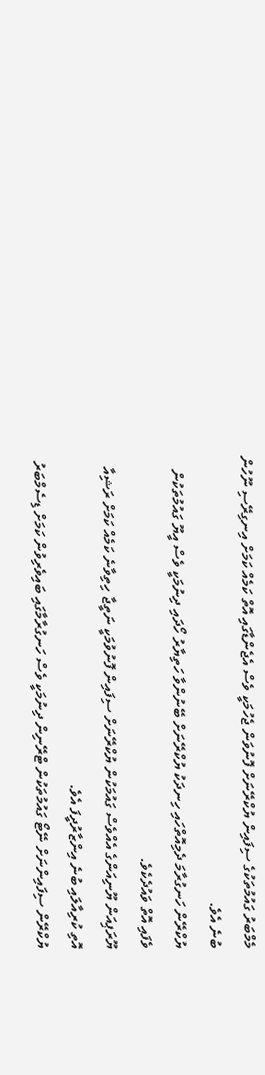މެމްބަރު ގައުމުތަކުގެ ސިފައިން ޔުކްރޭނަށް ފޮނުވަން ޖެހުމަކީ ވެސް އެޖެންޑާގައި އޮތް ކަމެއް ކަމަށް އިނގިރޭސި ނޫހުން ބުނެ އެވެ.
ޔުކްރޭން ހަނގުރާމަ ދެމިއޮތްހައި ހިނދަކު ޔުކްރޭނަށް ބޭނުންވާ ހަތިޔާރު ހޯދައި ދިނުމަކީ ވެސް އީޔޫ ގައުމުތަކުން ވެފައި އޮތް ވައުދެކެވެ.
ޔޫރަޕިއަން ޔޫނިއަންގެ އެއްވެސް ގައުމަކުން ޔުކްރޭނަށް ސިފައިން ފޮނުވުމަކީ ނަތީޖާ ހިތިވާނެ ކަމެއް ކަމަށް ރަޝިއާ އޮތި ކުރިއާލައި ބުނެ އިންޒާރުދީފަ އެވެ.
ޔުކްރޭން ސިފައިންނަށް ނޭޓޯ ގައުމުތަކުން ޓްރޭނިން ދިނުމަކީ ވެސް ހަނގުރާމާގައި ބައިވެރިވުން ކަމަށް ޑިސެމްބަރު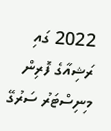2022 ގައި ރަޝިއާގެ ފޮރިން މިނިސްޓަރު ސަރުގޭ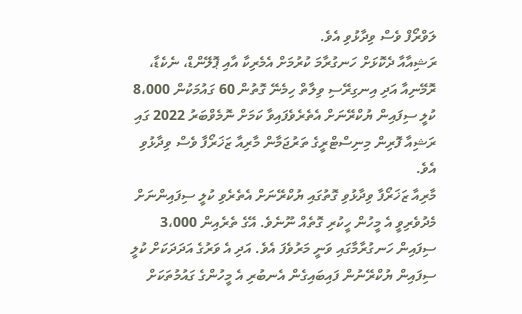ލަވްރޯފް ވެސް ވިދާޅުވި އެވެ.
ރަޝިއާއާ ދެކޮޅަށް ހަނގުރާމަ ކުރުމަށް އެމެރިކާ އާއި ޕޮލޭންޑް، ނެކެޑާ، ރޮމޭނިއާ އަދި އިނގިރޭސި ވިލާތް ހިމެނޭ ގޮތުން 60 ގައުމަކުން 8،000 ކުލީ ސިފައިން ޔުކްރޭނަށް އެތެރެވެފައިވާ ކަމަށް ނޮމެވްބަރު 2022 ގައި ރަޝިއާ ފޮރިން މިނިސްޓްރީގެ ތަރުޖަމާން މާރިއާ ޒަޚަރޯފާ ވެސް ވިދާޅުވި އެވެ.
މާރިއާ ޒަޚަރޯފާ ވިދާޅުވި ގޮތުގައި ޔުކްރޭނަށް އެތެރެވި ކުލީ ސިފައިންނަށް މެދުވެރިވީ އެ މީހުން ހީކުރި ގޮތެއް ނޫނެވެ. އޭގެ ތެރެއިން 3،000 ސިފައިން ހަނގުރާމާގައި ވަނީ މަރުވެފަ އެވެ. އަދި އެ ވަރުގެ އަދަދަކަށް ކުލީ ސިފައިން ޔުކްރޭނުން ފައިބައިގެން އެނބުރި އެ މީހުންގެ ގައުމުތަކަށް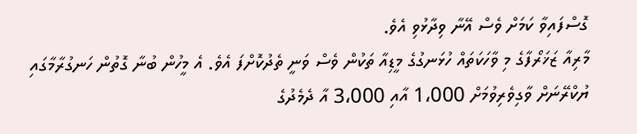ގޮސްފައިވާ ކަމަށް ވެސް އޭނާ ވިދާޅުވި އެވެ.
މާރިއާ ޒަޚަރޯފާގެ މި ވާހަކަތައް ހުޅަނގުގެ މީޑިއާ ތަކުން ވެސް ވަނީ ތެދުކޮށްފަ އެވެ. އެ މީހުން ބުނާ ގޮތުން ހަނގުރާމާގައި ޔުކްރޭނަށް ވާގިވެރިވުމަށް 1،000 އާއި 3،000 އާ ދެމެދުގެ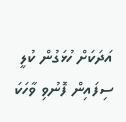އަދަކަށް ހުޅަގުން ކުލީ ސިފައިން ފޮނުވި ވާހަކަ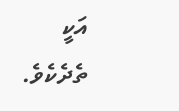އަކީ ތެދެކެވެ.